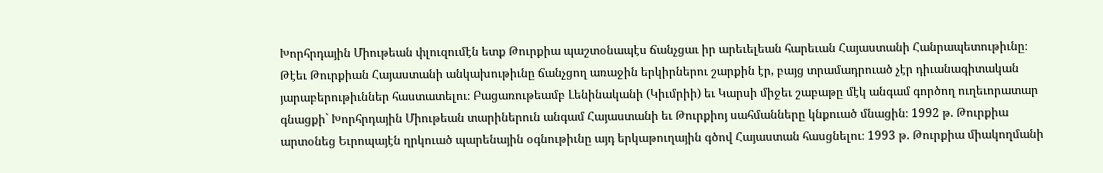Խորհրդային Միութեան փլուզումէն ետք Թուրքիա պաշտօնապէս ճանչցաւ իր արեւելեան հարեւան Հայաստանի Հանրապետութիւնը։ Թէեւ Թուրքիան Հայաստանի անկախութիւնը ճանչցող առաջին երկիրներու շարքին էր, բայց տրամադրուած չէր դիւանագիտական յարաբերութիւններ հաստատելու։ Բացառութեամբ Լենինականի (Կիւմրիի) եւ Կարսի միջեւ շաբաթը մէկ անգամ գործող ուղեւորատար գնացքի` Խորհրդային Միութեան տարիներուն անգամ Հայաստանի եւ Թուրքիոյ սահմանները կնքուած մնացին։ 1992 թ. Թուրքիա արտօնեց Եւրոպայէն ղրկուած պարենային օգնութիւնը այդ երկաթուղային գծով Հայաստան հասցնելու։ 1993 թ. Թուրքիա միակողմանի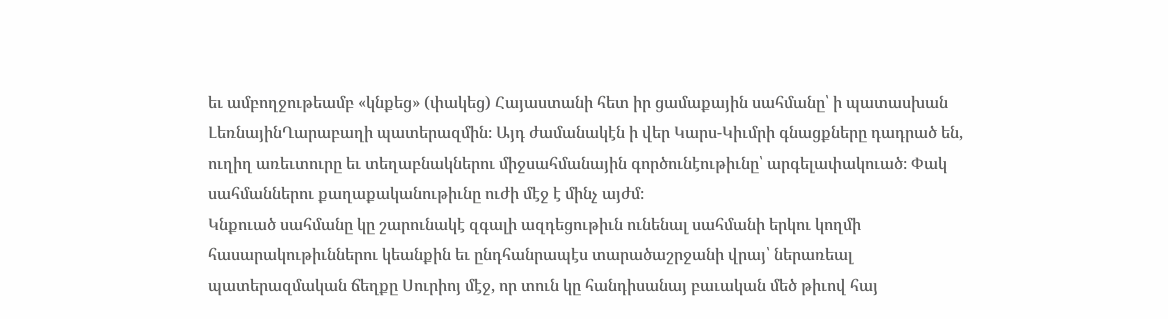եւ ամբողջութեամբ «կնքեց» (փակեց) Հայաստանի հետ իր ցամաքային սահմանը՝ ի պատասխան ԼեռնայինՂարաբաղի պատերազմին։ Այդ ժամանակէն ի վեր Կարս-Կիւմրի գնացքները դադրած են, ուղիղ առեւտուրը եւ տեղաբնակներու միջսահմանային գործունէութիւնը՝ արգելափակուած։ Փակ սահմաններու քաղաքականութիւնը ուժի մէջ է մինչ այժմ։
Կնքուած սահմանը կը շարունակէ զգալի ազդեցութիւն ունենալ սահմանի երկու կողմի հասարակութիւններու կեանքին եւ ընդհանրապէս տարածաշրջանի վրայ՝ ներառեալ պատերազմական ճեղքը Սուրիոյ մէջ, որ տուն կը հանդիսանայ բաւական մեծ թիւով հայ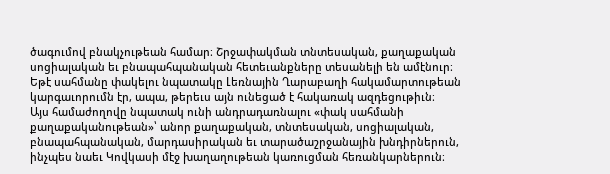ծագումով բնակչութեան համար։ Շրջափակման տնտեսական, քաղաքական սոցիալական եւ բնապահպանական հետեւանքները տեսանելի են ամէնուր։ Եթէ սահմանը փակելու նպատակը Լեռնային Ղարաբաղի հակամարտութեան կարգաւորումն էր, ապա, թերեւս այն ունեցած է հակառակ ազդեցութիւն։
Այս համաժողովը նպատակ ունի անդրադառնալու «փակ սահմանի քաղաքականութեան»՝ անոր քաղաքական, տնտեսական, սոցիալական, բնապահպանական, մարդասիրական եւ տարածաշրջանային խնդիրներուն, ինչպես նաեւ Կովկասի մէջ խաղաղութեան կառուցման հեռանկարներուն։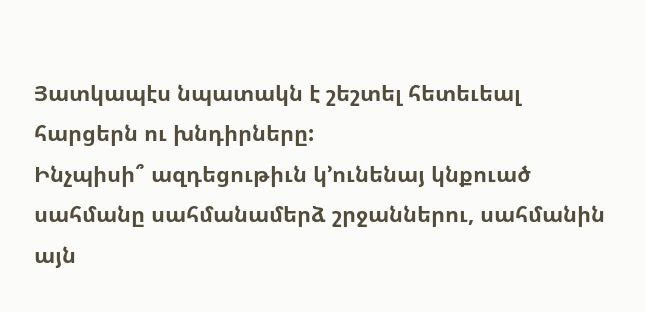Յատկապէս նպատակն է շեշտել հետեւեալ հարցերն ու խնդիրները:
Ինչպիսի՞ ազդեցութիւն կ՚ունենայ կնքուած սահմանը սահմանամերձ շրջաններու, սահմանին այն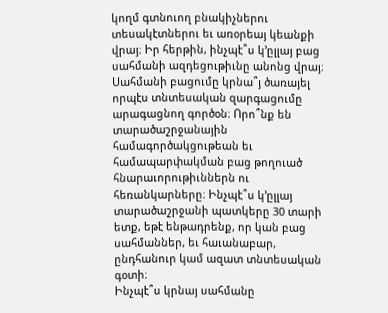կողմ գտնուող բնակիչներու տեսակէտներու եւ առօրեայ կեանքի վրայ։ Իր հերթին, ինչպէ՞ս կ՚ըլլայ բաց սահմանի ազդեցութիւնը անոնց վրայ։ Սահմանի բացումը կրնա՞յ ծառայել որպէս տնտեսական զարգացումը արագացնող գործօն։ Որո՞նք են տարածաշրջանային համագործակցութեան եւ համապարփակման բաց թողուած հնարաւորութիւններն ու հեռանկարները։ Ինչպէ՞ս կ՚ըլլայ տարածաշրջանի պատկերը 30 տարի ետք, եթէ ենթադրենք, որ կան բաց սահմաններ, եւ հաւանաբար, ընդհանուր կամ ազատ տնտեսական գօտի։
Ինչպէ՞ս կրնայ սահմանը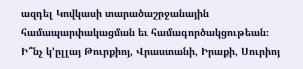ազդել Կովկասի տարածաշրջանային համապարփակացման եւ համագործակցութեան։ Ի՞նչ կ՚ըլլայ Թուրքիոյ, Վրաստանի, Իրաքի, Սուրիոյ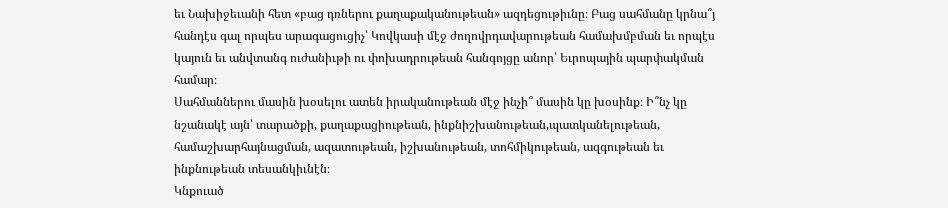եւ Նախիջեւանի հետ «բաց դռներու քաղաքականութեան» ազդեցութիւնը։ Բաց սահմանը կրնա՞յ հանդէս գալ որպես արագացուցիչ՝ Կովկասի մէջ ժողովրդավարութեան համախմբման եւ որպէս կայուն եւ անվտանգ ուժանիւթի ու փոխադրութեան հանգոյցը անոր՝ Եւրոպային պարփակման համար։
Սահմաններու մասին խօսելու ատեն իրականութեան մէջ ինչի՞ մասին կը խօսինք։ Ի՞նչ կը նշանակէ այն՝ տարածքի, քաղաքացիութեան, ինքնիշխանութեան,պատկանելութեան, համաշխարհայնացման, ազատութեան, իշխանութեան, տոհմիկութեան, ազգութեան եւ ինքնութեան տեսանկիւնէն։
Կնքուած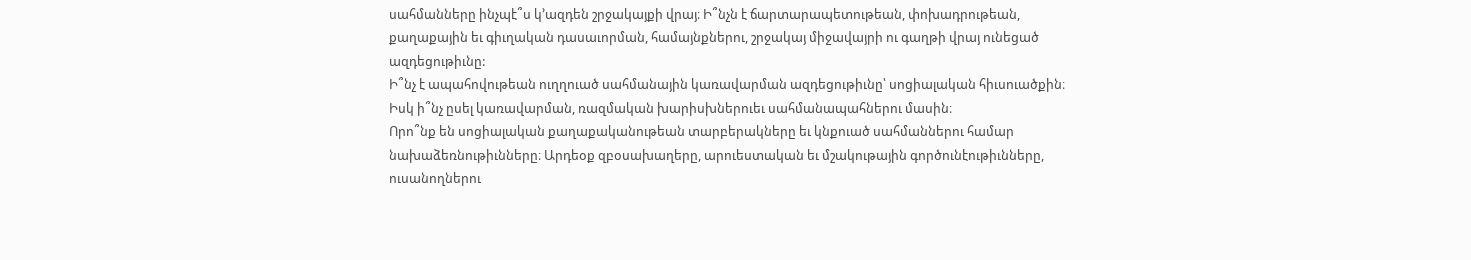սահմանները ինչպէ՞ս կ՚ազդեն շրջակայքի վրայ։ Ի՞նչն է ճարտարապետութեան, փոխադրութեան, քաղաքային եւ գիւղական դասաւորման, համայնքներու, շրջակայ միջավայրի ու գաղթի վրայ ունեցած ազդեցութիւնը:
Ի՞նչ է ապահովութեան ուղղուած սահմանային կառավարման ազդեցութիւնը՝ սոցիալական հիւսուածքին։ Իսկ ի՞նչ ըսել կառավարման, ռազմական խարիսխներուեւ սահմանապահներու մասին։
Որո՞նք են սոցիալական քաղաքականութեան տարբերակները եւ կնքուած սահմաններու համար նախաձեռնութիւնները։ Արդեօք զբօսախաղերը, արուեստական եւ մշակութային գործունէութիւնները, ուսանողներու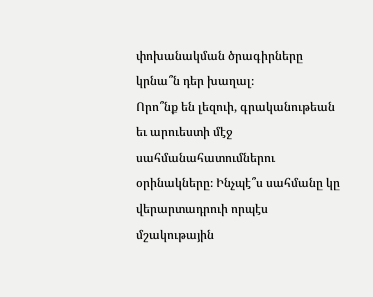փոխանակման ծրագիրները կրնա՞ն դեր խաղալ։
Որո՞նք են լեզուի, գրականութեան եւ արուեստի մէջ սահմանահատումներու օրինակները։ Ինչպէ՞ս սահմանը կը վերարտադրուի որպէս մշակութային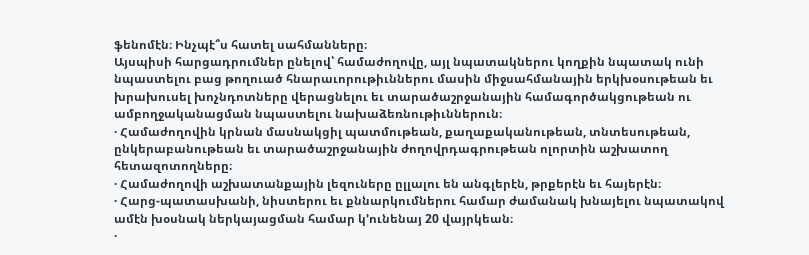ֆենոմէն։ Ինչպէ՞ս հատել սահմանները։
Այսպիսի հարցադրումներ ընելով՝ համաժողովը, այլ նպատակներու կողքին նպատակ ունի նպաստելու բաց թողուած հնարաւորութիւններու մասին միջսահմանային երկխօսութեան եւ խրախուսել խոչնդոտները վերացնելու եւ տարածաշրջանային համագործակցութեան ու ամբողջականացման նպաստելու նախաձեռնութիւններուն։
· Համաժողովին կրնան մասնակցիլ պատմութեան, քաղաքականութեան, տնտեսութեան, ընկերաբանութեան եւ տարածաշրջանային ժողովրդագրութեան ոլորտին աշխատող հետազոտողները։
· Համաժողովի աշխատանքային լեզուները ըլլալու են անգլերէն, թրքերէն եւ հայերէն։
· Հարց-պատասխանի, նիստերու եւ քննարկումներու համար ժամանակ խնայելու նպատակով ամէն խօսնակ ներկայացման համար կ՚ունենայ 20 վայրկեան։
·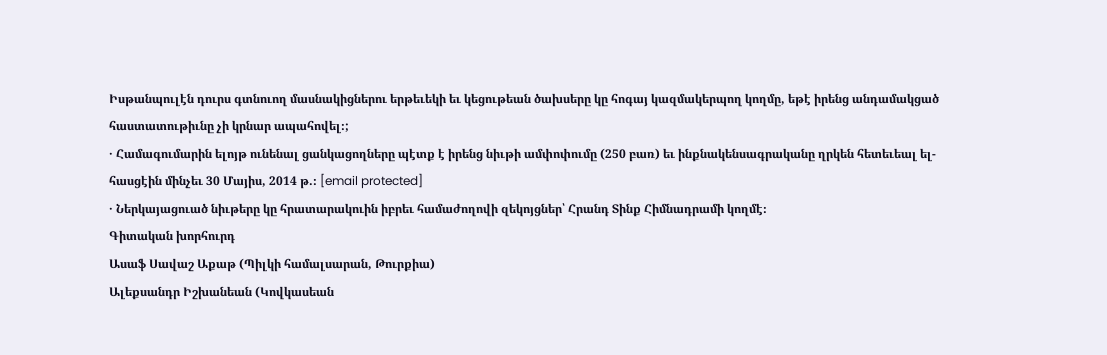Իսթանպուլէն դուրս գտնուող մասնակիցներու երթեւեկի եւ կեցութեան ծախսերը կը հոգայ կազմակերպող կողմը, եթէ իրենց անդամակցած հաստատութիւնը չի կրնար ապահովել։;
· Համագումարին ելոյթ ունենալ ցանկացողները պէտք է իրենց նիւթի ամփոփումը (250 բառ) եւ ինքնակենսագրականը ղրկեն հետեւեալ ել-հասցէին մինչեւ 30 Մայիս, 2014 թ.։ [email protected]
· Ներկայացուած նիւթերը կը հրատարակուին իբրեւ համաժողովի զեկոյցներ՝ Հրանդ Տինք Հիմնադրամի կողմէ։
Գիտական խորհուրդ
Ասաֆ Սավաշ Աքաթ (Պիլկի համալսարան, Թուրքիա)
Ալեքսանդր Իշխանեան (Կովկասեան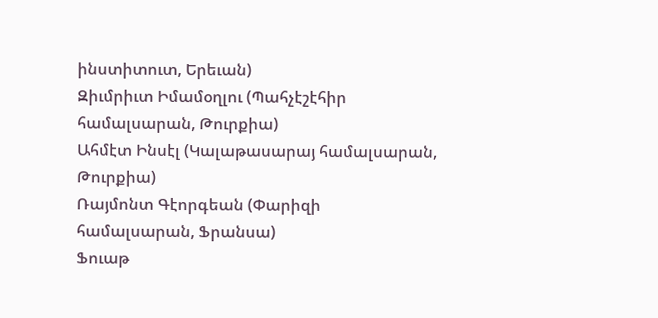ինստիտուտ, Երեւան)
Զիւմրիւտ Իմամօղլու (Պահչէշէհիր համալսարան, Թուրքիա)
Ահմէտ Ինսէլ (Կալաթասարայ համալսարան, Թուրքիա)
Ռայմոնտ Գէորգեան (Փարիզի համալսարան, Ֆրանսա)
Ֆուաթ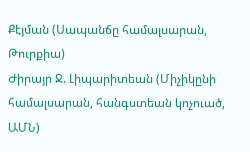Քէյման (Սապանճը համալսարան, Թուրքիա)
Ժիրայր Ջ. Լիպարիտեան (Միչիկընի համալսարան, հանգստեան կոչուած, ԱՄՆ)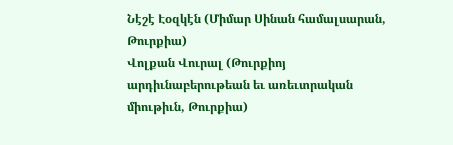Նէշէ Էօզկէն (Միմար Սինան համալսարան, Թուրքիա)
Վոլքան Վուրալ (Թուրքիոյ արդիւնաբերութեան եւ առեւտրական միութիւն, Թուրքիա)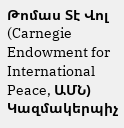Թոմաս Տէ Վոլ (Carnegie Endowment for International Peace, ԱՄՆ)
Կազմակերպիչ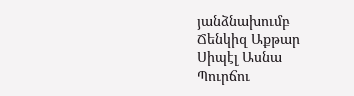յանձնախումբ
Ճենկիզ Աքթար
Սիպէլ Ասնա
Պուրճու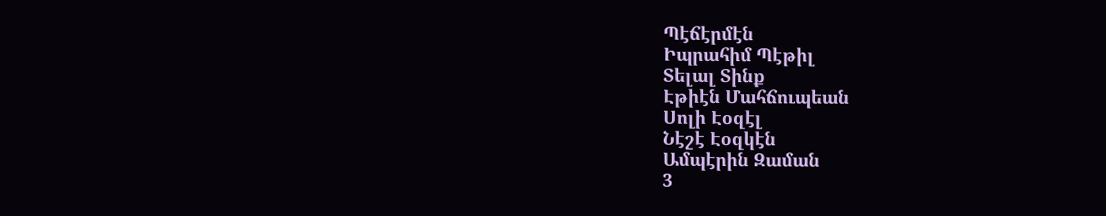Պէճէրմէն
Իպրահիմ Պէթիլ
Տելալ Տինք
Էթիէն Մահճուպեան
Սոլի Էօզէլ
Նէշէ Էօզկէն
Ամպէրին Զաման
3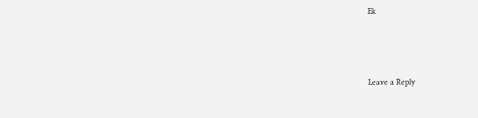Ek




Leave a Reply